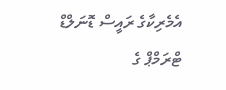އެމެރިކާގެ ރައީސް ޑޮނަލްޑް ޓްރަމްޕް ގެ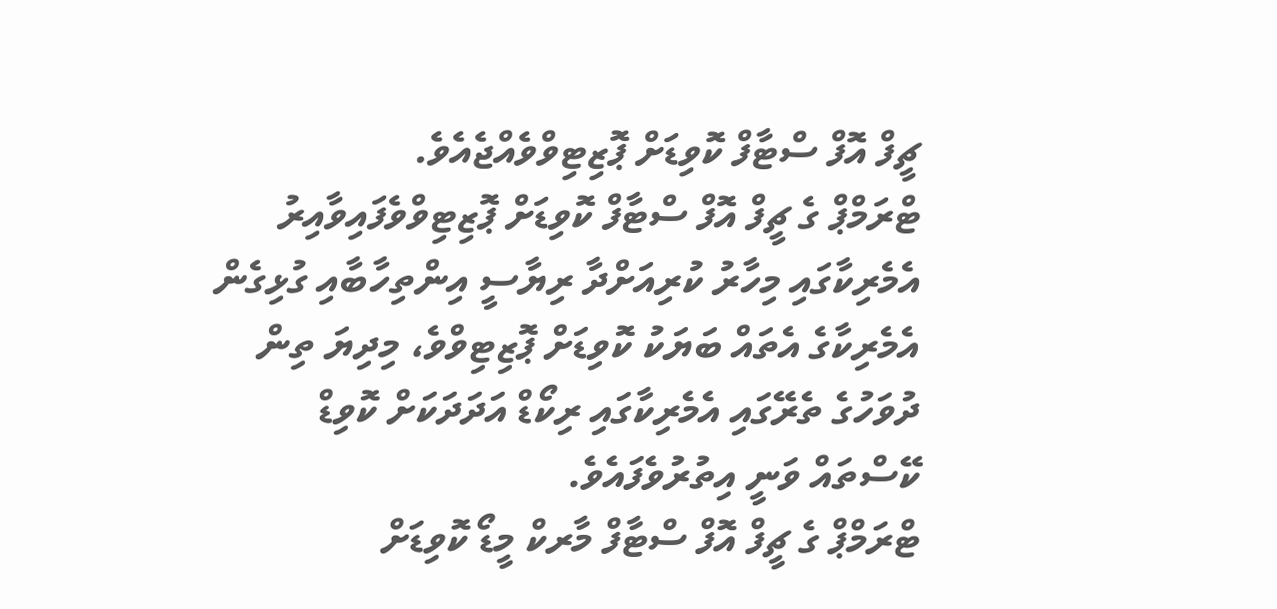ޗީފް އޮފް ސްޓާފް ކޮވިޑަށް ޕޮޒިޓިވްވެއްޖެއެވެ.
ޓްރަމްޕް ގެ ޗީފް އޮފް ސްޓާފް ކޮވިޑަށް ޕޮޒިޓިވްވެފައިވާއިރު އެމެރިކާގައި މިހާރު ކުރިއަށްދާ ރިޔާސީ އިންތިހާބާއި ގުޅިގެން އެމެރިކާގެ އެތައް ބަޔަކު ކޮވިޑަށް ޕޮޒިޓިވްވެ، މިދިޔަ ތިން ދުވަހުގެ ތެރޭގައި އެމެރިކާގައި ރިކޯޑް އަދަދަކަށް ކޮވިޑް ކޭސްތައް ވަނީ އިތުރުވެފައެވެ.
ޓްރަމްޕް ގެ ޗީފް އޮފް ސްޓާފް މާރކް މީޑޯ ކޮވިޑަށް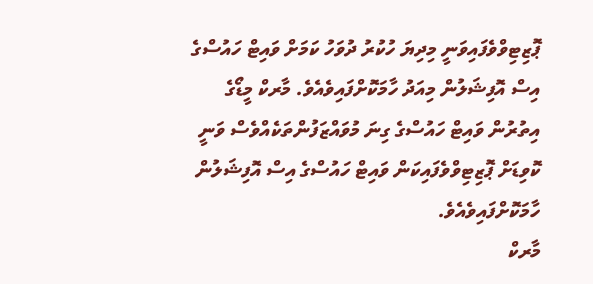ޕޮޒިޓިވްވެފައިވަނީ މިދިޔަ ހުކުރު ދުވަހު ކަމަށް ވައިޓް ހައުސްގެ އިސް އޮފިޝަލުން މިއަދު ހާމަކޮށްފައިވެއެވެ. މާރކް މީޑޯގެ އިތުރުން ވައިޓް ހައުސްގެ ގިނަ މުވައްޒަފުންތަކެއްވެސް ވަނީ ކޮވިޑަށް ޕޮޒިޓިވްވެފައިކަން ވައިޓް ހައުސްގެ އިސް އޮފިޝަލުން ހާމަކޮށްފައިވެއެވެ.
މާރކް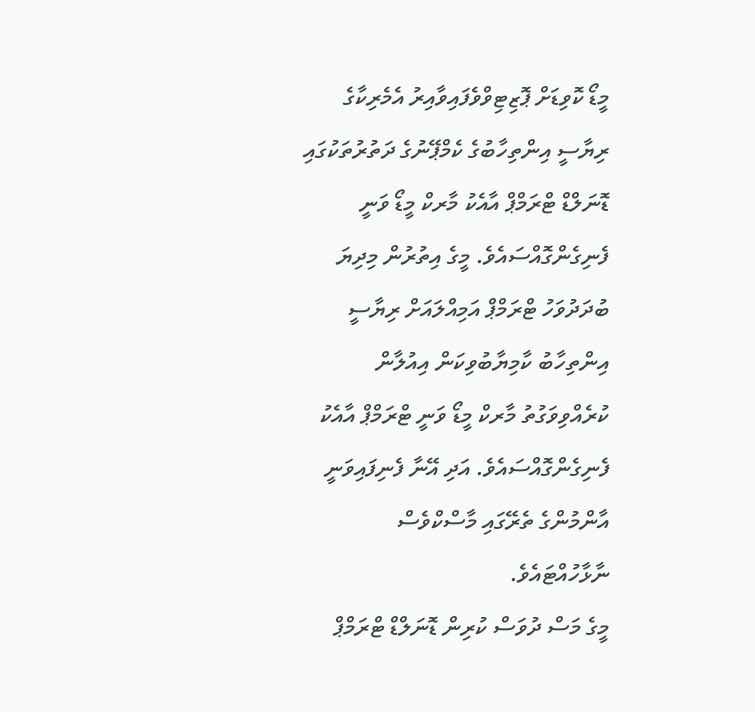މީޑޯ ކޮވިޑަށް ޕޮޒިޓިވްވެފައިވާއިރު އެމެރިކާގެ ރިޔާސީ އިންތިހާބުގެ ކެމްޕޭނުގެ ދަތުރުތަކުގައި ޑޮނަލްޑް ޓްރަމްޕް އާއެކު މާރކް މީޑޯ ވަނީ ފެނިގެންގޮއްސައެވެ. މީގެ އިތުރުން މިދިޔަ ބުދަދުވަހު ޓްރަމްޕް އަމިއްލައަށް ރިޔާސީ އިންތިހާބު ކާމިޔާބުވިކަން އިއުލާން ކުރެއްވިވަގުތު މާރކް މީޑޯ ވަނީ ޓްރަމްޕް އާއެކު ފެނިގެންގޮއްސައެވެ. އަދި އޭނާ ފެނިފައިވަނީ އާންމުންގެ ތެރޭގައި މާސްކްވެސް ނާޅާހުއްޓައެވެ.
މީގެ މަސް ދުވަސް ކުރިން ޑޮނަލްޑް ޓްރަމްޕް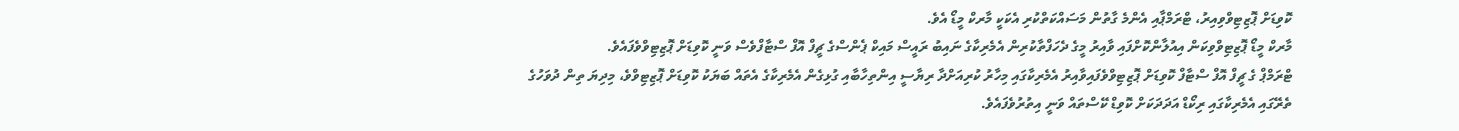ކޮވިޑަށް ޕޮޒިޓިވްވިއިރު، ޓްރަމްޕާއި އެންމެ ގާތުން މަސައްކަތްކުރި އެކަކީ މާރކް މީޑޯ އެވެ.
މާރކް މީޑޯ ޕޮޒިޓިވްވިކަން އިއުލާންކޮށްފައި ވާއިރު މީގެ ދެހަފްތާކުރިން އެމެރިކާގެ ނައިބު ރައީސް މައިކް ޕެންސްގެ ޗީފް އޮފް ސްޓާފްވެސް ވަނީ ކޮވިޑަށް ޕޮޒިޓިވްވެފައެވެ.
ޓްރަމްޕް ގެ ޗީފް އޮފް ސްޓާފް ކޮވިޑަށް ޕޮޒިޓިވްވެފައިވާއިރު އެމެރިކާގައި މިހާރު ކުރިއަށްދާ ރިޔާސީ އިންތިހާބާއި ގުޅިގެން އެމެރިކާގެ އެތައް ބަޔަކު ކޮވިޑަށް ޕޮޒިޓިވްވެ، މިދިޔަ ތިން ދުވަހުގެ ތެރޭގައި އެމެރިކާގައި ރިކޯޑް އަދަދަކަށް ކޮވިޑް ކޭސްތައް ވަނީ އިތުރުވެފައެވެ.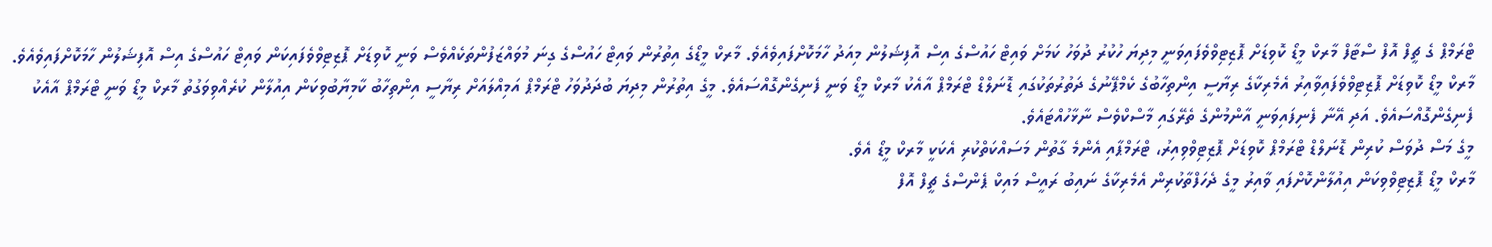ޓްރަމްޕް ގެ ޗީފް އޮފް ސްޓާފް މާރކް މީޑޯ ކޮވިޑަށް ޕޮޒިޓިވްވެފައިވަނީ މިދިޔަ ހުކުރު ދުވަހު ކަމަށް ވައިޓް ހައުސްގެ އިސް އޮފިޝަލުން މިއަދު ހާމަކޮށްފައިވެއެވެ. މާރކް މީޑޯގެ އިތުރުން ވައިޓް ހައުސްގެ ގިނަ މުވައްޒަފުންތަކެއްވެސް ވަނީ ކޮވިޑަށް ޕޮޒިޓިވްވެފައިކަން ވައިޓް ހައުސްގެ އިސް އޮފިޝަލުން ހާމަކޮށްފައިވެއެވެ.
މާރކް މީޑޯ ކޮވިޑަށް ޕޮޒިޓިވްވެފައިވާއިރު އެމެރިކާގެ ރިޔާސީ އިންތިހާބުގެ ކެމްޕޭނުގެ ދަތުރުތަކުގައި ޑޮނަލްޑް ޓްރަމްޕް އާއެކު މާރކް މީޑޯ ވަނީ ފެނިގެންގޮއްސައެވެ. މީގެ އިތުރުން މިދިޔަ ބުދަދުވަހު ޓްރަމްޕް އަމިއްލައަށް ރިޔާސީ އިންތިހާބު ކާމިޔާބުވިކަން އިއުލާން ކުރެއްވިވަގުތު މާރކް މީޑޯ ވަނީ ޓްރަމްޕް އާއެކު ފެނިގެންގޮއްސައެވެ. އަދި އޭނާ ފެނިފައިވަނީ އާންމުންގެ ތެރޭގައި މާސްކްވެސް ނާޅާހުއްޓައެވެ.
މީގެ މަސް ދުވަސް ކުރިން ޑޮނަލްޑް ޓްރަމްޕް ކޮވިޑަށް ޕޮޒިޓިވްވިއިރު، ޓްރަމްޕާއި އެންމެ ގާތުން މަސައްކަތްކުރި އެކަކީ މާރކް މީޑޯ އެވެ.
މާރކް މީޑޯ ޕޮޒިޓިވްވިކަން އިއުލާންކޮށްފައި ވާއިރު މީގެ ދެހަފްތާކުރިން އެމެރިކާގެ ނައިބު ރައީސް މައިކް ޕެންސްގެ ޗީފް އޮފް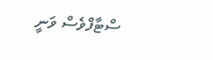ސްޓާފްވެސް ވަނީ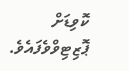ކޮވިޑަށް ޕޮޒިޓިވްވެފައެވެ.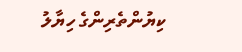ކިޔުންތެރިންގެ ހިޔާލު